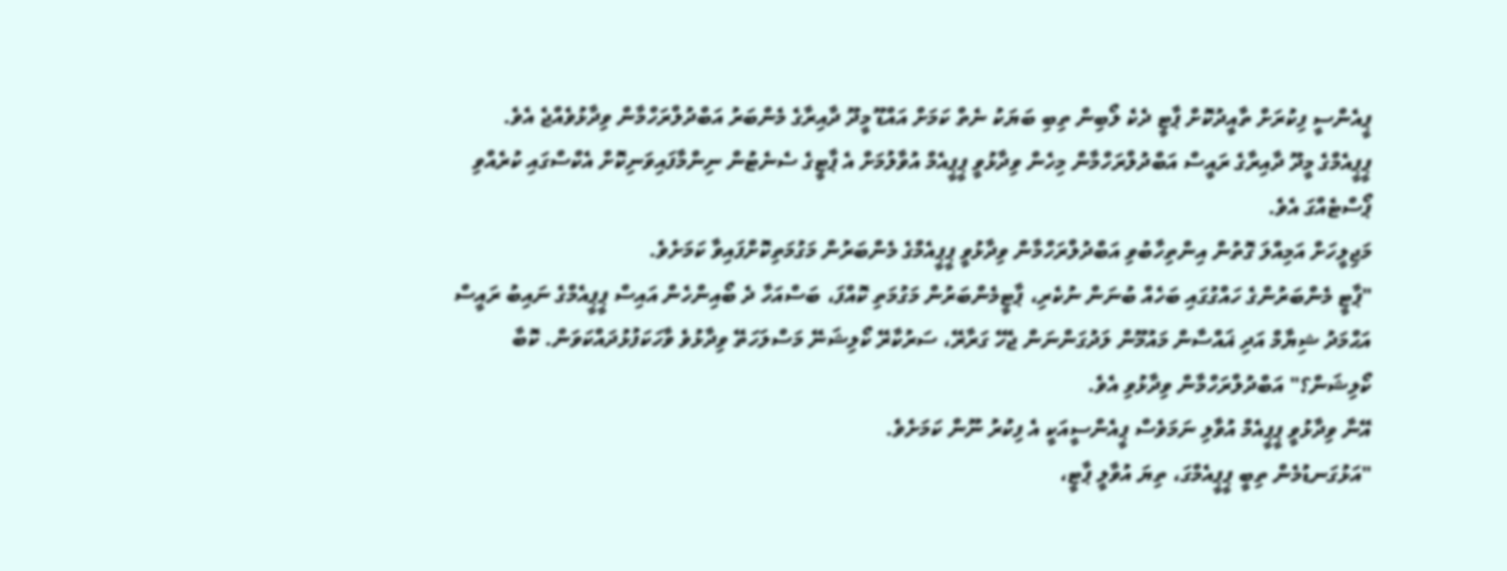ޕީއެންސީ ފިކުރަށް ތާއީދުކޮށް ޕާޓީ ދެކެ ލޯބިން ތިބި ބަޔަކު ނެތް ކަމަށް އައްޑޫ މީދޫ ދާއިރާގެ މެންބަރު އަބްދުލްރަހްމާން ވިދާޅުވެއްޖެ އެވެ.
ޕީޕީއެމްގެ މީދޫ ދާއިރާގެ ރައީސް އަބްދުލްރަހްމާން މިހެން ވިދާޅުވީ ޕީޕީއެމް އުވާލުމަށް އެ ޕާޓީގެ ސެނެޓުން ނިންމާފައިވަނިކޮށް އެކްސްގައި ކުރެއްވި ޕޯސްޓެއްގަ އެވެ.
މަޖިލީހަށް އަމިއްލަ ގޮތުން އިންތިހާބުވި އަބްދުލްރަހްމާން ވިދާޅުވީ ޕީޕީއެމްގެ މެންބަރުން މަގުމަތިކޮށްފައިވާ ކަމަށެވެ.
"ޕާޓީ މެންބަރުންގެ ހައްގުގައި ބަހެއް ބުނަން ނުކެރި، ޕާޓީމެންބަރުން މަގުމަތި ކޮއްފަ، ބަސްއަހާ ދެ ބޯއިންހެން އައިސް ޕީޕީއެމްގެ ނައިބު ރައީސް އަޙްމަދު ޝިޔާމް އަދި ޣައްސާން މައުމޫން ލަދުގަންނަން ޖެހޭ ގަރާރޭ، ސަރުކާރޭ ކޯލިޝަނޭ މަސްލަހަތޭ ވިދާޅުވެ ވާހަކަފުޅުދައްކަވަން. ކޮބާ ކޯލިޝަން؟" އަބްދުލްރަހްމާން ވިދާޅުވި އެވެ.
އޭނާ ވިދާޅުވީ ޕީޕީއެމް އުވާލި ނަމަވެސް ޕީއެންސީއަކީ އެ ފިކުރު ނޫން ކަމަށެވެ.
"އަޅުގަނޑުމެން ތިބީ ޕީޕީއެމްގަ، ތިޔަ އުވާލީ ޕާޓީ،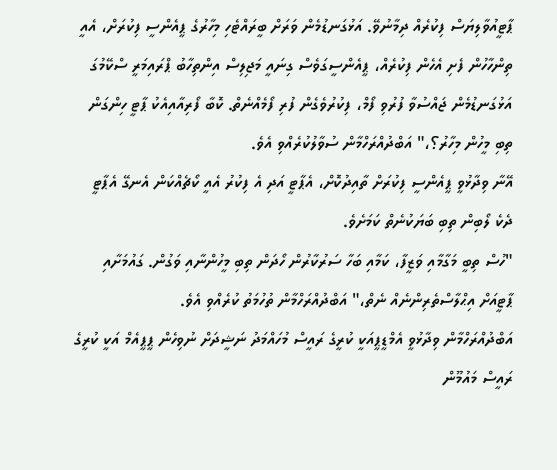ޕާޓީއުވާލިޔަސް ފިކުރެއް ދިމާނުވޭ. އަޅުގަނޑުމެން ވަރަށް ބީރައްޓެހި މިހާރުގެ ޕީއެންސީ ފިކުރަށް، އެއީ ތިންހާހުން ފެށި އެހެން ފިކުރެއް، ޕީއެންސީގަވެސް ގިނައީ މަޖިލިސް އިންތިހާބު ޕްރައިމަރީ ސްކޭމުގަ އަޅުގަނޑުމެން ޖައްސުވާ ފުރުވި ފޯމް، ފިކުރުވެގެން ފުރި ފޯމެއްނެތް. ކޮބާ ފޯރިއާއިއެކު ޕާޓީ ހިންގަން ތިބި މީހުން މިހާރު؟،" އަބްދުއްރަހްމާން ސުވާލުކުރެއްވި އެވެ.
އޭނާ ވިދާޅުވީ ޕީއެންސީ ފިކުރަށް ތާއިދުކޮށް، އެޕާޓީ އަދި އެ ފިކުރު އެއީ ކޯޗެއްކަން އެނގޭ އެޕާޓީ ދެކެ ލޯބިން ތިބި ބަޔަކުނެތް ކަމަށެވެ.
"ހުސް ތިބީ މަގާމާއި ވަޒީފާ، ކަމާއި ބަހާ ސަރުކާރުން ހޯދަން ތިބި މީހުންނާއި ވަގުން. ގައުމަށާއި ޕާޓީއަށް އިޙްލާސްތެރިންނެއް ނެތް،" އަބްދުއްރަހްމާން ތުހުމަތު ކުރެއްވި އެވެ.
އަބްދުއްރަހްމާން ވިދާޅުވީ އެމްޑީޕީއަކީ ކުރީގެ ރައީސް މުހައްމަދު ނަޝީދަށް ނުވިހެން ޕީޕީއެމް އަކީ ކުރީގެ ރައީސް މައުމޫން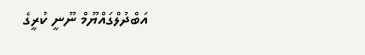އަބްދުލްގައްޔޫމް ނޫނީ ކުރީގެ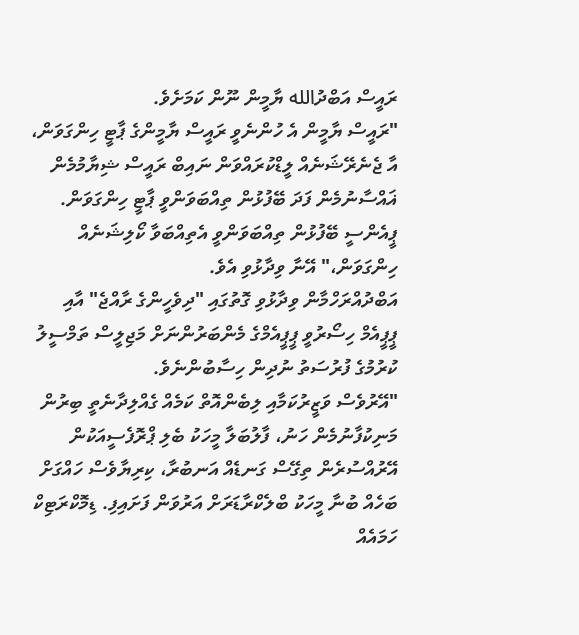ރައީސް އަބްދުالله ޔާމީން ނޫން ކަމަށެވެ.
"ރައީސް ޔާމީން އެ ހުންނެވީ ރައީސް ޔާމީންގެ ޕާޓީ ހިންގަވަން، އާ ޖެނެރޭޝަނެއް ލީޑްކުރައްވަން ނައިބް ރައީސް ޝިޔާމުމެން ޣައްސާނުމެން ފަދަ ބޭފުޅުން ތިއްބަވަންވީ ޕާޓީ ހިންގަވަން. ޕީއެންސީ ބޭފުޅުން ތިއްބަވަންވީ އެތިއްބަވާ ކޯލިޝަނެއް ހިންގަވަން،" އޭނާ ވިދާޅުވި އެވެ.
އަބްދުއްރަހްމާން ވިދާޅުވި ގޮތުގައި "ދިވެހީންގެ ރާއްޖެ" އާއި ޕީޕީއެމް ހިސޯރުވީ ޕީޕީއެމްގެ މެންބަރުންނަށް މަޖިލީސް ތަމްސީލު ކުރުމުގެ ފުރުސަތު ނުދިން ހިސާބުންނެވެ.
"އޭރުވެސް ވަޒީރުކަމާއި ލިބެންއޮތް ކަމެއް ގެއްލިދާނެތީ ބިރުން މަނިކުފާނުމެން ހަނު، ފާލުބަލާ މީހަކު ބެލި ޕްރޮފެސީއަކުން އޭރުއްސުރެން ތިގޭސް ގަނޑެއް އަނބުރާ، ކިރިޔާވެސް ހައްގަށް ބަހެއް ބުނާ މީހަކު ބްލެކްރާޑަރަށް އަރުވަން ފަށައިފި. ޑިމޮކްރަޓިކް ހަމައެއް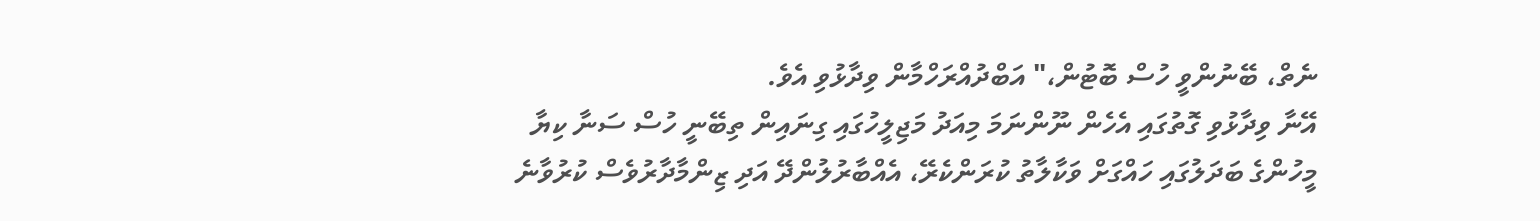ނެތް، ބޭނުންވީ ހުސް ބޮޓުން،" އަބްދުއްރަހްމާން ވިދާޅުވި އެވެ.
އޭނާ ވިދާޅުވި ގޮތުގައި އެހެން ނޫންނަމަ މިއަދު މަޖިލީހުގައި ގިނައިން ތިބޭނީ ހުސް ސަނާ ކިޔާ މީހުންގެ ބަދަލުގައި ހައްގަށް ވަކާލާތު ކުރަންކެރޭ، އެއްބާރުލުންދޭ އަދި ޒިންމާދާރުވެސް ކުރުވާނެ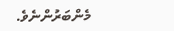މެންބަރުންނެވެ.